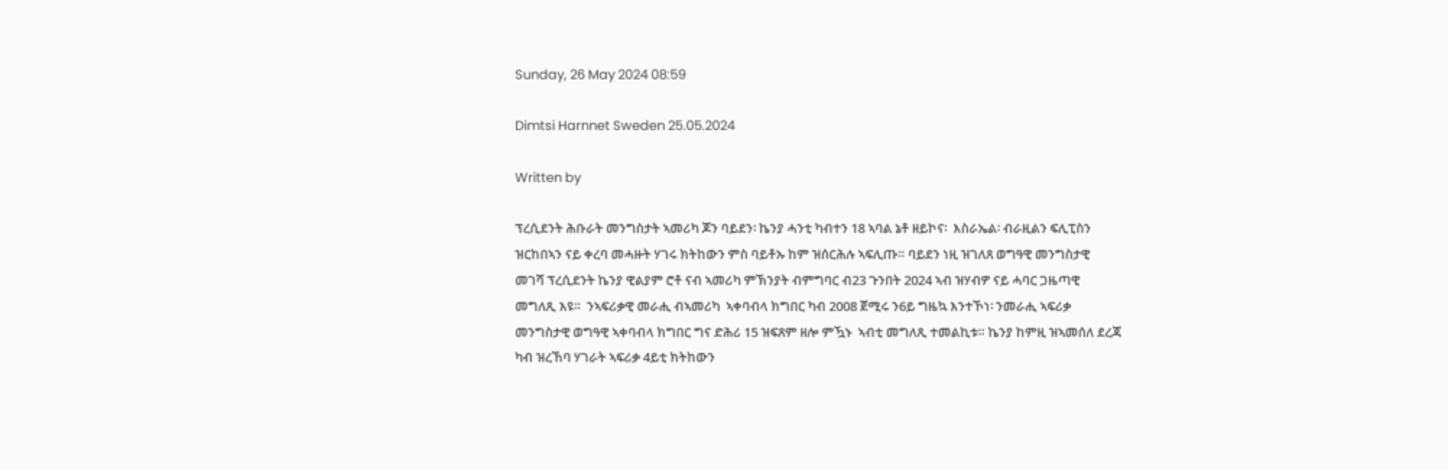Sunday, 26 May 2024 08:59

Dimtsi Harnnet Sweden 25.05.2024

Written by

ፕረሲደንት ሕቡራት መንግስታት ኣመሪካ ጆን ባይደን፡ ኬንያ ሓንቲ ካብተን 18 ኣባል ኔቶ ዘይኮና፡  እስራኤል፡ ብራዚልን ፍሊፒስን ዝርከበኣን ናይ ቀረባ መሓዙት ሃገሩ ክትከውን ምስ ባይቶኡ ከም ዝሰርሕሉ ኣፍሊጡ። ባይደን ነዚ ዝገለጸ ወግዓዊ መንግስታዊ መገሻ ፕረሲደንት ኬንያ ዊልያም ሮቶ ናብ ኣመሪካ ምኽንያት ብምግባር ብ23 ጉንበት 2024 ኣብ ዝሃብዎ ናይ ሓባር ጋዜጣዊ መግለጺ እዩ።  ንኣፍሪቃዊ መራሒ ብኣመሪካ  ኣቀባብላ ክግበር ካብ 2008 ጀሚሩ ን6ይ ግዜኳ እንተኾነ፡ ንመራሒ ኣፍሪቃ መንግስታዊ ወግዓዊ ኣቀባብላ ክግበር ግና ድሕሪ 15 ዝፍጸም ዘሎ ምዃኑ  ኣብቲ መግለጺ ተመልኪቱ። ኬንያ ከምዚ ዝኣመሰለ ደረጃ ካብ ዝረኸባ ሃገራት ኣፍሪቃ 4ይቲ ክትከውን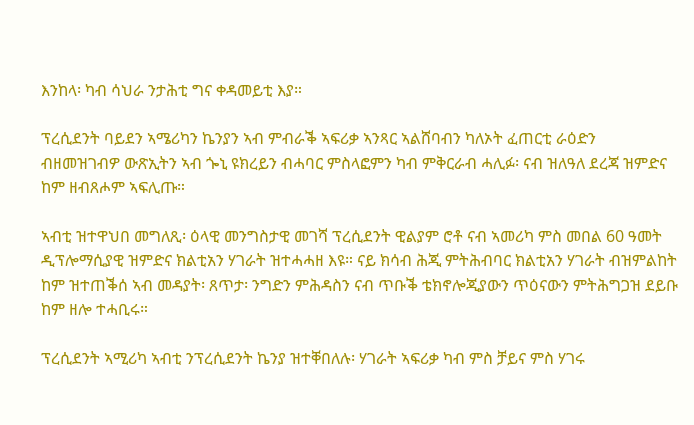እንከላ፡ ካብ ሳህራ ንታሕቲ ግና ቀዳመይቲ እያ።

ፕረሲደንት ባይደን ኣሜሪካን ኬንያን ኣብ ምብራቕ ኣፍሪቃ ኣንጻር ኣልሸባብን ካለኦት ፈጠርቲ ራዕድን ብዘመዝገብዎ ውጽኢትን ኣብ ጐኒ ዩክረይን ብሓባር ምስላፎምን ካብ ምቅርራብ ሓሊፉ፡ ናብ ዝለዓለ ደረጃ ዝምድና ከም ዘብጸሖም ኣፍሊጡ።

ኣብቲ ዝተዋህበ መግለጺ፡ ዕላዊ መንግስታዊ መገሻ ፕረሲደንት ዊልያም ሮቶ ናብ ኣመሪካ ምስ መበል 60 ዓመት ዲፕሎማሲያዊ ዝምድና ክልቲአን ሃገራት ዝተሓሓዘ እዩ። ናይ ክሳብ ሕጂ ምትሕብባር ክልቲአን ሃገራት ብዝምልከት ከም ዝተጠቕሰ ኣብ መዳያት፡ ጸጥታ፡ ንግድን ምሕዳስን ናብ ጥቡቕ ቴክኖሎጂያውን ጥዕናውን ምትሕግጋዝ ደይቡ ከም ዘሎ ተሓቢሩ።

ፕረሲደንት ኣሚሪካ ኣብቲ ንፕረሲደንት ኬንያ ዝተቐበለሉ፡ ሃገራት ኣፍሪቃ ካብ ምስ ቻይና ምስ ሃገሩ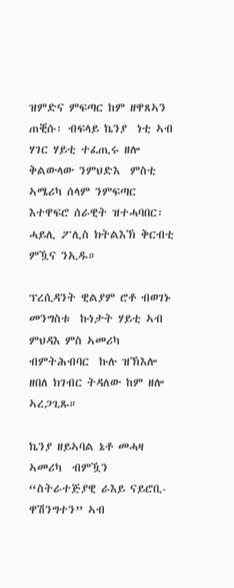ዝምድና ምፍጣር ከም ዘዋጸኣን ጠቒሱ፡ ብፍላይ ኬንያ  ነቲ ኣብ ሃገር ሃይቲ ተፈጢሩ ዘሎ ቅልውላው ንምህድእ  ምስቲ ኣሜሪካ ሰላም ንምፍጣር እተዋፍሮ ሰራዊት ዝተሓባበር፡ ሓይሊ ፖሊስ ክትልእኽ ቅርብቲ ምዃና ንኢዱ።

ፕረሲዳንት ዊልያም ሮቶ ብወገኑ መንግስቱ  ኩነታት ሃይቲ ኣብ ምህዳእ ምስ ኣመሪካ ብምትሕብባር  ኩሉ ዝኽእሎ ዘበለ ክገብር ትዳለው ከም ዘሎ ኣረጋጊጹ።

ኬንያ ዘይኣባል ኔቶ መሓዛ ኣመሪካ  ብምዃን “ስትራተጅያዊ ራእይ ናይሮቢ-ዋሽንግተን” ኣብ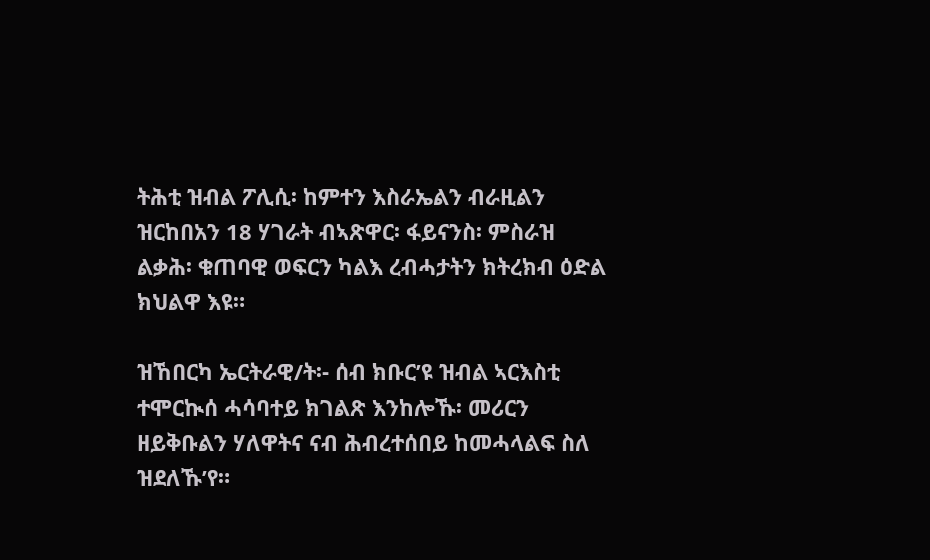ትሕቲ ዝብል ፖሊሲ፡ ከምተን እስራኤልን ብራዚልን ዝርከበአን 18 ሃገራት ብኣጽዋር፡ ፋይናንስ፡ ምስራዝ ልቃሕ፡ ቁጠባዊ ወፍርን ካልእ ረብሓታትን ክትረክብ ዕድል ክህልዋ እዩ።

ዝኸበርካ ኤርትራዊ/ት፡- ሰብ ክቡር’ዩ ዝብል ኣርእስቲ ተሞርኲሰ ሓሳባተይ ክገልጽ እንከሎኹ፡ መሪርን ዘይቅቡልን ሃለዋትና ናብ ሕብረተሰበይ ከመሓላልፍ ስለ ዝደለኹ’የ።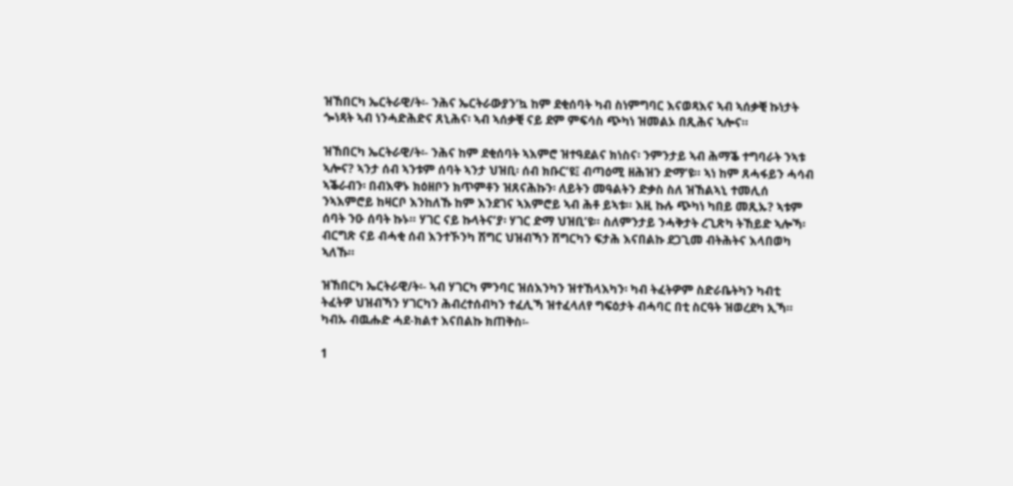ዝኸበርካ ኤርትራዊ/ት፡- ንሕና ኤርትራውያን’ኳ ከም ደቂሰባት ካብ ስነምግባር እናወጻእና ኣብ ኣሰቃቒ ኩነታት ጐነጻት ኣብ ነንሓድሕድና ጸኒሕና፡ ኣብ ኣሰቃቒ ናይ ደም ምፍሳስ ጭካነ ዝመልኦ በጺሕና ኣሎና።

ዝኸበርካ ኤርትራዊ/ት፡- ንሕና ከም ደቂሰባት ኣእምሮ ዝተዓደልና ክነስና፡ ንምንታይ ኣብ ሕማቕ ተግባራት ንኣቱ ኣሎና? ኣንታ ሰብ ኣንቱም ሰባት ኣንታ ህዝቢ፡ ሰብ ክቡር’ዩ፤ ብጣዕሚ ዘሕዝን ድማ’ዩ። ኣነ ከም ጸሓፋይን ሓሳብ ኣቕራብን፡ በብእዋኑ ክዕዘቦን ክጥምቶን ዝጸናሕኩን፡ ለይትን መዓልትን ድቃስ ስለ ዝኸልኣኒ ተመሊሰ ንኣእምሮይ ከዛርቦ እንከለኹ ከም እንደገና ኣእምሮይ ኣብ ሕቶ ይኣቱ። እዚ ኩሉ ጭካነ ካበይ መጺኡ? ኣቱም ሰባት ንዑ ሰባት ኩኑ። ሃገር ናይ ኩላትና’ያ፡ ሃገር ድማ ህዝቢ’ዩ። ስለምንታይ ንሓቅታት ረጊጽካ ትኸይድ ኣሎኻ፡ ብርግጽ ናይ ብሓቂ ሰብ እንተኾንካ ሽግር ህዝብኻን ሽግርካን ፍታሕ እናበልኩ ደጋጊመ ብትሕትና እላበወካ ኣለኹ።

ዝኸበርካ ኤርትራዊ/ት፡- ኣብ ሃገርካ ምንባር ዝሰእንካን ዝተኸላእካን፡ ካብ ትፈትዎም ስድራቤትካን ካብቲ ትፈትዎ ህዝብኻን ሃገርካን ሕብረተሰብካን ተፈሊኻ ዝተፈላለየ ግፍዕታት ብሓባር በቲ ስርዓት ዝወረደካ ኢኻ። ካብኡ ብዉሑድ ሓደ-ክልተ እናበልኩ ክጠቅስ፡-

1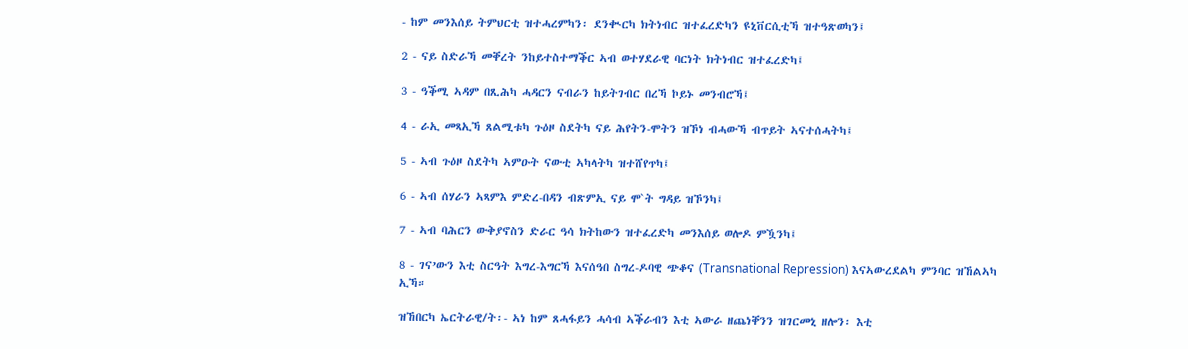- ከም መንእሰይ ትምህርቲ ዝተሓረምካን፡ ደንቊርካ ክትነብር ዝተፈረድካን ዩኒቨርሲቲኻ ዝተዓጽወካን፤

2 - ናይ ስድራኻ መቐረት ንከይተስተማቕር ኣብ ወተሃደራዊ ባርነት ክትነብር ዝተፈረድካ፤

3 - ዓቕሚ ኣዳም በጺሕካ ሓዳርን ናብራን ከይትገብር በረኻ ኮይኑ መንብሮኻ፤

4 - ራኢ መጻኢኻ ጸልሚቱካ ጉዕዞ ስደትካ ናይ ሕየትን-ሞትን ዝኾነ ብሓውኻ ብጥይት ኣናተሰሓትካ፤

5 - ኣብ ጉዕዞ ስደትካ ኣምዑት ናውቲ ኣካላትካ ዝተሸየጥካ፤

6 - ኣብ ሰሃራን ኣጻምእ ምድረ-በዳን ብጽምኢ ናይ ሞ`ት ግዳይ ዝኾንካ፤

7 - ኣብ ባሕርን ውቅያኖስን ድራር ዓሳ ክትከውን ዝተፈረድካ መንእሰይ ወሎዶ ምዃንካ፤

8 - ገና’ውን እቲ ስርዓት እግረ-እግርኻ እናሰዓበ ስግረ-ዶባዊ ጭቆና (Transnational Repression) እናኣውረደልካ ምንባር ዝኸልኣካ ኢኻ።

ዝኸበርካ ኤርትራዊ/ት፡- ኣነ ከም ጸሓፋይን ሓሳብ ኣቕራብን እቲ ኣውራ ዘጨነቐንን ዝገርመኒ ዘሎን፡ እቲ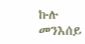ኩሉ መንእሰይ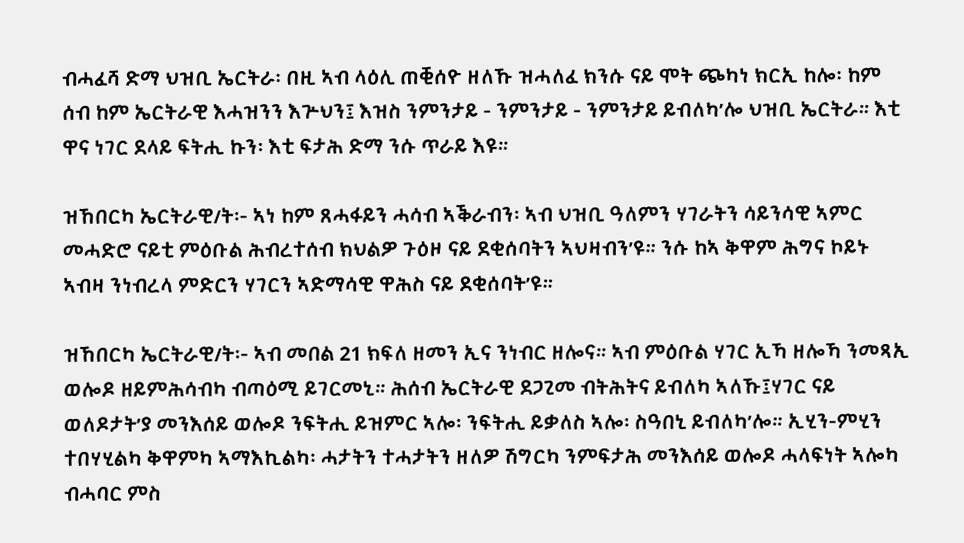ብሓፈሻ ድማ ህዝቢ ኤርትራ፡ በዚ ኣብ ላዕሊ ጠቒሰዮ ዘለኹ ዝሓለፈ ክንሱ ናይ ሞት ጭካነ ክርኢ ከሎ፡ ከም ሰብ ከም ኤርትራዊ እሓዝንን እጕህን፤ እዝስ ንምንታይ - ንምንታይ - ንምንታይ ይብለካ’ሎ ህዝቢ ኤርትራ። እቲ ዋና ነገር ደላይ ፍትሒ ኩን፡ እቲ ፍታሕ ድማ ንሱ ጥራይ እዩ።

ዝኸበርካ ኤርትራዊ/ት፡- ኣነ ከም ጸሓፋይን ሓሳብ ኣቕራብን፡ ኣብ ህዝቢ ዓለምን ሃገራትን ሳይንሳዊ ኣምር መሓድሮ ናይቲ ምዕቡል ሕብረተሰብ ክህልዎ ጉዕዞ ናይ ደቂሰባትን ኣህዛብን’ዩ። ንሱ ከኣ ቅዋም ሕግና ኮይኑ ኣብዛ ንነብረላ ምድርን ሃገርን ኣድማሳዊ ዋሕስ ናይ ደቂሰባት’ዩ።

ዝኸበርካ ኤርትራዊ/ት፡- ኣብ መበል 21 ክፍለ ዘመን ኢና ንነብር ዘሎና። ኣብ ምዕቡል ሃገር ኢኻ ዘሎኻ ንመጻኢ ወሎዶ ዘይምሕሳብካ ብጣዕሚ ይገርመኒ። ሕሰብ ኤርትራዊ ደጋጊመ ብትሕትና ይብለካ ኣለኹ፤ሃገር ናይ ወለዶታት’ያ መንእሰይ ወሎዶ ንፍትሒ ይዝምር ኣሎ፡ ንፍትሒ ይቃለስ ኣሎ፡ ስዓበኒ ይብለካ’ሎ። ኢሂን-ምሂን ተበሃሂልካ ቅዋምካ ኣማእኪልካ፡ ሓታትን ተሓታትን ዘለዎ ሽግርካ ንምፍታሕ መንእሰይ ወሎዶ ሓላፍነት ኣሎካ ብሓባር ምስ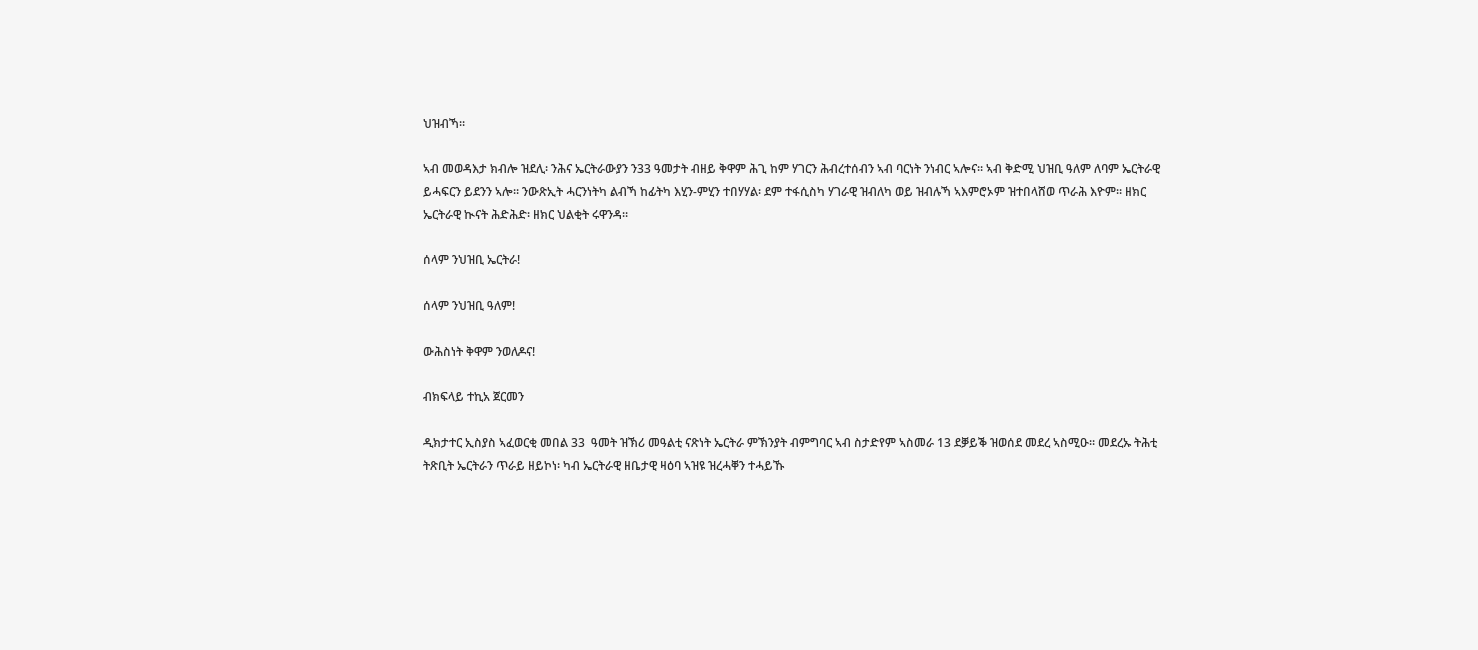ህዝብኻ።

ኣብ መወዳእታ ክብሎ ዝደሊ፡ ንሕና ኤርትራውያን ን33 ዓመታት ብዘይ ቅዋም ሕጊ ከም ሃገርን ሕብረተሰብን ኣብ ባርነት ንነብር ኣሎና። ኣብ ቅድሚ ህዝቢ ዓለም ለባም ኤርትራዊ ይሓፍርን ይደንን ኣሎ። ንውጽኢት ሓርንነትካ ልብኻ ከፊትካ እሂን-ምሂን ተበሃሃል፡ ደም ተፋሲስካ ሃገራዊ ዝብለካ ወይ ዝብሉኻ ኣእምሮኦም ዝተበላሸወ ጥራሕ እዮም። ዘክር ኤርትራዊ ኲናት ሕድሕድ፡ ዘክር ህልቂት ሩዋንዳ።

ሰላም ንህዝቢ ኤርትራ!

ሰላም ንህዝቢ ዓለም!

ውሕስነት ቅዋም ንወለዶና!

ብክፍላይ ተኪአ ጀርመን

ዲክታተር ኢስያስ ኣፈወርቂ መበል 33  ዓመት ዝኽሪ መዓልቲ ናጽነት ኤርትራ ምኽንያት ብምግባር ኣብ ስታድየም ኣስመራ 13 ደቓይቕ ዝወሰደ መደረ ኣስሚዑ። መደረኡ ትሕቲ ትጽቢት ኤርትራን ጥራይ ዘይኮነ፡ ካብ ኤርትራዊ ዘቤታዊ ዛዕባ ኣዝዩ ዝረሓቐን ተሓይኹ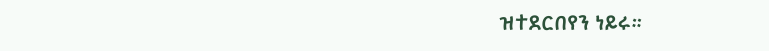ዝተደርበየን ነይሩ።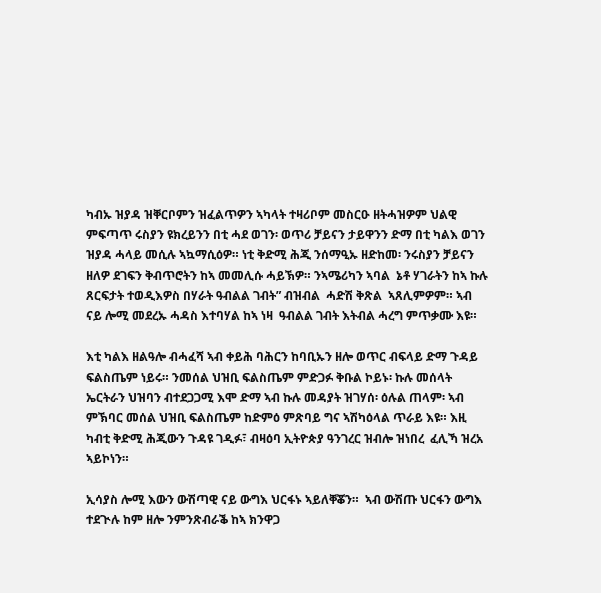ካብኡ ዝያዳ ዝቐርቦምን ዝፈልጥዎን ኣካላት ተዛሪቦም መስርዑ ዘትሓዝዎም ህልዊ ምፍጣጥ ሩስያን ዩክረይንን በቲ ሓደ ወገን፡ ወጥሪ ቻይናን ታይዋንን ድማ በቲ ካልእ ወገን ዝያዳ ሓላይ መሲሉ ኣኳማሲዕዎ። ነቲ ቅድሚ ሕጂ ንሰማዒኡ ዘድከመ፡ ንሩስያን ቻይናን ዘለዎ ደገፍን ቅብጥሮትን ከኣ መመሊሱ ሓይኽዎ። ንኣሜሪካን ኣባል  ኔቶ ሃገራትን ከኣ ኩሉ ጸርፍታት ተወዲእዎስ በሃራት ዓብልል ገብት” ብዝብል  ሓድሽ ቅጽል  ኣጸሊምዎም። ኣብ ናይ ሎሚ መደረኡ ሓዳስ እተባሃል ከኣ ነዛ  ዓብልል ገብት እትብል ሓረግ ምጥቃሙ እዩ።

እቲ ካልእ ዘልዓሎ ብሓፈሻ ኣብ ቀይሕ ባሕርን ከባቢኡን ዘሎ ወጥር ብፍላይ ድማ ጉዳይ ፍልስጤም ነይሩ። ንመሰል ህዝቢ ፍልስጤም ምድጋፉ ቅቡል ኮይኑ፡ ኩሉ መሰላት ኤርትራን ህዝባን ብተደጋጋሚ እሞ ድማ ኣብ ኩሉ መዳያት ዝገሃሰ፡ ዕሉል ጠላም፡ ኣብ ምኽባር መሰል ህዝቢ ፍልስጤም ከድምዕ ምጽባይ ግና ኣሽካዕላል ጥራይ እዩ። እዚ ካብቲ ቅድሚ ሕጂውን ጉዳዩ ገዲፉ፣ ብዛዕባ ኢትዮጵያ ዓንገረር ዝብሎ ዝነበረ  ፈሊኻ ዝረአ   ኣይኮነን።

ኢሳያስ ሎሚ እውን ውሽጣዊ ናይ ውግእ ህርፋኑ ኣይለቐቖን።  ኣብ ውሽጡ ህርፋን ውግእ ተደጒሉ ከም ዘሎ ንምንጽብራቕ ከኣ ክንዋጋ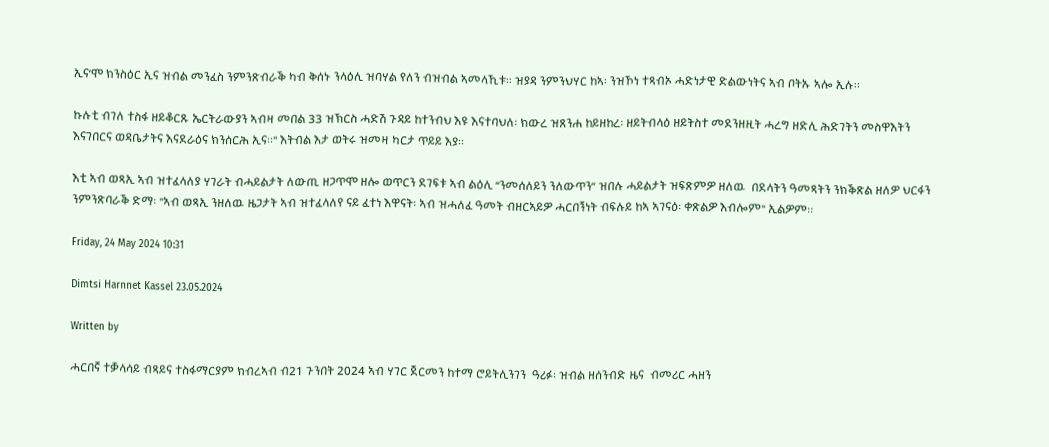ኢና’ሞ ክንስዕር ኢና ዝብል መንፈስ ንምንጽብራቕ ካብ ቅሰኑ ንላዕሊ ዝባሃል የለን ብዝብል ኣመላኺቱ። ዝያዳ ንምንህሃር ከኣ፡ ንዝኾነ ተጻብኦ ሓድነታዊ ድልውነትና ኣብ ቦትኡ ኣሎ ኢሉ።

ኩሉቲ ብገለ ተስፋ ዘይቆርጹ ኤርትራውያን ኣብዛ መበል 33 ዝኽርስ ሓድሽ ጉዳይ ከተንብህ እዩ እናተባህለ፡ ክውረ ዝጸንሐ ከይዘከረ፡ ዘይትብላዕ ዘይትስተ መደንዘዚት ሓረግ ዘድሊ ሕድገትን መስዋእትን እናገበርና ወዳቤታትና እናደራዕና ክንሰርሕ ኢና።" እትብል እታ ወትሩ ዝመዛ ካርታ ጥይይ እያ።

እቲ ኣብ ወጻኢ ኣብ ዝተፈላለያ ሃገራት ብሓይልታት ለውጢ ዘጋጥሞ ዘሎ ወጥርን ደገፍቱ ኣብ ልዕሊ “ንመሰለይን ንለውጥን” ዝበሉ ሓይልታት ዝፍጽምዎ ዘለዉ  በደላትን ዓመጻትን ንክቕጽል ዘለዎ ህርፋን ንምንጽባራቕ ድማ፡ "ኣብ ወጻኢ ንዘለዉ ዜጋታት ኣብ ዝተፈላለየ ናይ ፈተነ እዋናት፡ ኣብ ዝሓለፈ ዓመት ብዘርኣይዎ ሓርበኝነት ብፍሉይ ከኣ ኣገናዕ፡ ቀጽልዎ እብሎም" ኢልዎም።

Friday, 24 May 2024 10:31

Dimtsi Harnnet Kassel 23.05.2024

Written by

ሓርበኛ ተቓላሳይ ብጻይና ተስፋማርያም ክብረኣብ ብ21 ጉንበት 2024 ኣብ ሃገር ጀርመን ከተማ ሮይትሊንገን  ዓሪፉ፡ ዝብል ዘሰንብድ ዜና  ብመሪር ሓዘን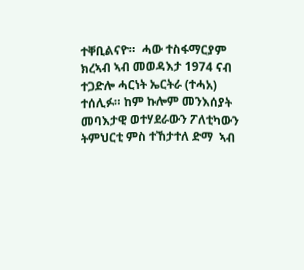ተቐቢልናዮ።  ሓው ተስፋማርያም ክረኣብ ኣብ መወዳእታ 1974 ናብ ተጋድሎ ሓርነት ኤርትራ (ተሓአ) ተሰሊፉ። ከም ኩሎም መንእሰያት መባእታዊ ወተሃደራውን ፖለቲካውን ትምህርቲ ምስ ተኸታተለ ድማ  ኣብ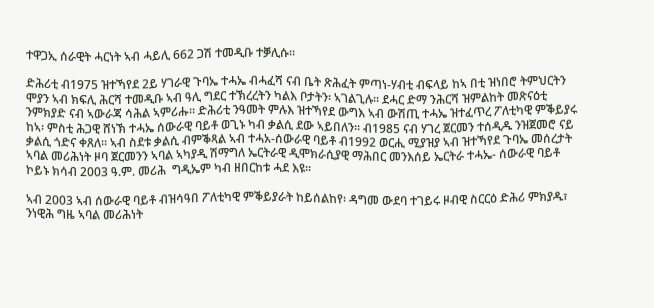ተዋጋኢ ሰራዊት ሓርነት ኣብ ሓይሊ 662 ጋሽ ተመዲቡ ተቓሊሱ።

ድሕሪቲ ብ1975 ዝተኻየደ 2ይ ሃገራዊ ጉባኤ ተሓኤ ብሓፈሻ ናብ ቤት ጽሕፈት ምጣነ-ሃብቲ ብፍላይ ከኣ በቲ ዝነበሮ ትምህርትን ሞያን ኣብ ክፍሊ ሕርሻ ተመዲቡ ኣብ ዓሊ ግደር ተኽረረትን ካልእ ቦታትን፡ ኣገልጊሉ። ደሓር ድማ ንሕርሻ ዝምልከት መጽናዕቲ ንምክያድ ናብ ኣውራጃ ሳሕል ኣምሪሑ። ድሕሪቲ ንዓመት ምሉእ ዝተኻየደ ውግእ ኣብ ውሽጢ ተሓኤ ዝተፈጥረ ፖለቲካዊ ምቕይያሩ ከኣ፡ ምስቲ ሕጋዊ ሸነኽ ተሓኤ ሰውራዊ ባይቶ ወጊኑ ካብ ቃልሲ ደው ኣይበለን። ብ1985 ናብ ሃገረ ጀርመን ተሰዲዱ ንዝጀመሮ ናይ ቃልሲ ጎድና ቀጸለ። ኣብ ስደቱ ቃልሲ ብምቕጻል ኣብ ተሓአ-ሰውራዊ ባይቶ ብ1992 ወርሒ ሚያዝያ ኣብ ዝተኻየደ ጉባኤ መሰረታት ኣባል መሪሕነት ዞባ ጀርመንን ኣባል ኣካያዲ ሽማግለ ኤርትራዊ ዲሞክራሲያዊ ማሕበር መንእሰይ ኤርትራ ተሓኤ- ሰውራዊ ባይቶ ኮይኑ ክሳብ 2003 ዓ.ም. መሪሕ  ግዲኤም ካብ ዘበርከቱ ሓደ እዩ።

ኣብ 2003 ኣብ ሰውራዊ ባይቶ ብዝሳዓበ ፖለቲካዊ ምቕይያራት ከይሰልከየ፡ ዳግመ ውደባ ተገይሩ ዞብዊ ስርርዕ ድሕሪ ምክያዱ፣ ንነዊሕ ግዜ ኣባል መሪሕነት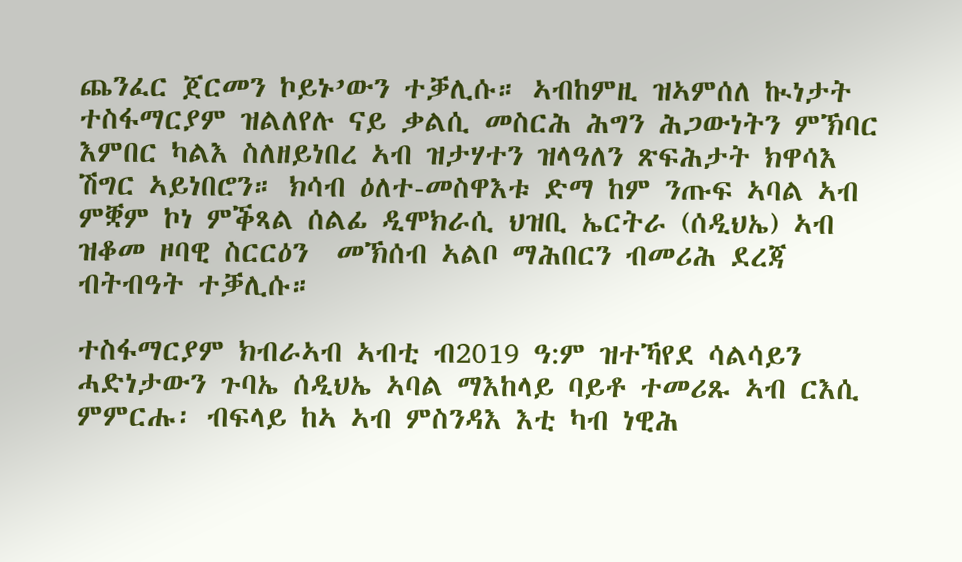ጨንፈር ጀርመን ኮይኑ’ውን ተቓሊሱ። ኣብከምዚ ዝኣምሰለ ኲነታት ተስፋማርያም ዝልለየሉ ናይ ቃልሲ መስርሕ ሕግን ሕጋውነትን ምኽባር እምበር ካልእ ስለዘይነበረ ኣብ ዝታሃተን ዝላዓለን ጽፍሕታት ክዋሳእ ሽግር ኣይነበሮን። ክሳብ ዕለተ-መስዋእቱ ድማ ከም ንጡፍ ኣባል ኣብ ምቛም ኮነ ምቕጻል ሰልፊ ዲሞክራሲ ህዝቢ ኤርትራ (ሰዲህኤ) ኣብ ዝቆመ ዞባዊ ስርርዕን  መኽሰብ ኣልቦ ማሕበርን ብመሪሕ ደረጃ ብትብዓት ተቓሊሱ።

ተስፋማርያም ክብራኣብ ኣብቲ ብ2019 ዓ:ም ዝተኻየደ ሳልሳይን ሓድነታውን ጉባኤ ሰዲህኤ ኣባል ማእከላይ ባይቶ ተመሪጹ ኣብ ርእሲ ምምርሑ፡ ብፍላይ ከኣ ኣብ ምስንዳእ እቲ ካብ ነዊሕ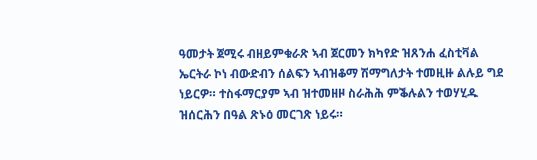ዓመታት ጀሚሩ ብዘይምቁራጽ ኣብ ጀርመን ክካየድ ዝጸንሐ ፈስቲቫል ኤርትራ ኮነ ብውድብን ሰልፍን ኣብዝቆማ ሽማግለታት ተመዚዙ ልሉይ ግደ ነይርዎ። ተስፋማርያም ኣብ ዝተመዘዞ ስራሕሕ ምቕሉልን ተወሃሂዱ ዝሰርሕን በዓል ጽኑዕ መርገጽ ነይሩ።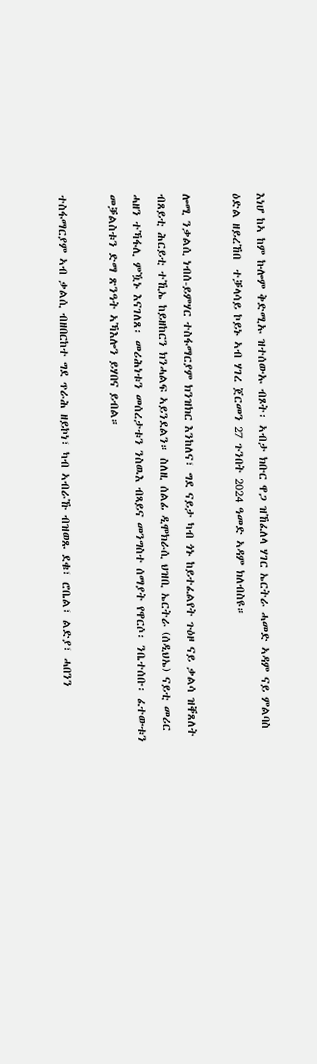እነሆ ከኣ ከም ኩሎም ቅድሚኡ ዝተሰውኡ ብጾት፡ ኣብታ ክቡር ዋጋ ዝኸፈለላ ሃገር ኤርትራ ሓመድ ኣዳም ናይ ምልባስ ዕድል ዘይረኸበ  ተቓላሳይ ኮይኑ ኣብ ሃገረ ጀርመን 27 ጉንበት 2024 ዓመድ ኣዳም ክለብስዩ።

ሎሚ ንቃልሲ ነብሰ-ይምሃር ተስፋማርያም ክንዝክር እንከለና፣ ግደ ናይታ ካብ ጎኑ ከይተፈልየት ጉዕዞ ናይ ቃልሳ ዝቐጸለት ብጸይቲ ሕርይቲ ተኺኤ ከይዘከርን ክንሓልፍ ኣይንደልን። ስለዚ ሰልፊ ዲሞክራሲ ህዝቢ ኤርትራ (ሰዲህኤ) ናይቲ መሪር ሓዘን ተኻፋሊ ምዃኑ እናገለጸ፡ መሪሕነቱን መሰረታቱን ንስዉእ ብጻይና መንግስተ ሰማያት የዋርሶ፡ ንቤተሰቡ፡ ፈተውቱን መቓልስቱን ድማ ጽንዓት ኣኻእሎን ይሃበና ይብል።

ተስፋማርያም ኣብ ቃልሲ ብዘበርከተ ግደ ጥራሕ ዘይኮነ፣ ካብ ኣብራኹ ብዝወጹ ደቁ፣ ሮቤል፣ ልድያ፣ ሓበንን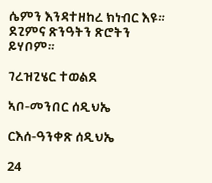ሴምን እንዳተዘከረ ክነብር እዩ። ደጊምና ጽንዓትን ጽሮትን ይሃቦም።

ገረዝጊሄር ተወልደ

ኣቦ-መንበር ሰዲህኤ

ርእሰ-ዓንቀጽ ሰዲህኤ

24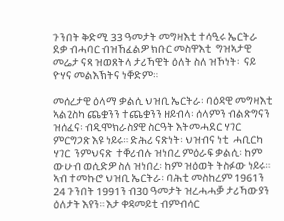ጉንበት ቅድሚ 33 ዓመታት መግዛእቲ ተሳዒሩ ኤርትራ ደቃ ብሓባር ብዝኸፈልዎ ክቡር መስዋእቲ  ግዝኣታዊ መሬታ ናጻ ዝወጸትላ ታሪኻዊት ዕለት ስለ ዝኾነት፡  ናይ ዮሃና መልእኽትና ነቐድም።

መሰረታዊ ዕላማ ቃልሲ ህዝቢ ኤርትራ፡ ባዕዳዊ መግዛእቲ ኣልጊስካ ጨቋንን ተጨቋንን ዘይብላ፡ ሰላምን ብልጽግናን ዝሰፈና፡ ብዲሞክራስያዊ ስርዓት እትመሓደር ሃገር ምርግጋጽ እዩ ነይሩ። ድሕሪ ናጽነት፡ ህዝብና ነቲ  ሓቢርካ ሃገር  ንምህናጽ  ተቐሪብሉ ዝነበረ ምዕራፍ ቃልሲ፡ ከም ውሁብ ወሲድዎ ስለ ዝነበረ፡ ከም ዝዕወት ትስፉው ነይሩ። ኣብ ተመኩሮ ህዝቢ ኤርትራ፡ ባሕቲ መስከረም 1961ን 24 ጉንበት 1991ን ብ30 ዓመታት ዝረሓሓቓ ታሪኻውያን ዕለታት እየን። እታ ቀዳመይቲ ብምብሳር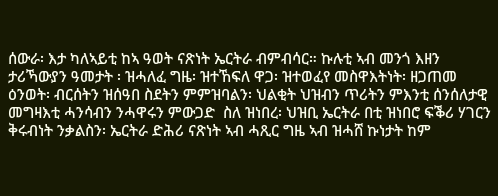ሰውራ፡ እታ ካለኣይቲ ከኣ ዓወት ናጽነት ኤርትራ ብምብሳር። ኩሉቲ ኣብ መንጎ እዘን ታሪኻውያን ዓመታት ፡ ዝሓለፈ ግዜ፡ ዝተኸፍለ ዋጋ፡ ዝተወፈየ መስዋእትነት፡ ዘጋጠመ ዕንወት፡ ብርሰትን ዝሰዓበ ስደትን ምምዝባልን፡ ህልቂት ህዝብን ጥሪትን ምእንቲ ሰንሰለታዊ መግዛእቲ ሓንሳብን ንሓዋሩን ምውጋድ  ስለ ዝነበረ፡ ህዝቢ ኤርትራ በቲ ዝነበሮ ፍቕሪ ሃገርን ቅሩብነት ንቃልስን፡ ኤርትራ ድሕሪ ናጽነት ኣብ ሓጺር ግዜ ኣብ ዝሓሸ ኩነታት ከም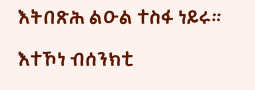እትበጽሕ ልዑል ተስፋ ነይሩ።

እተኾነ ብሰንክቲ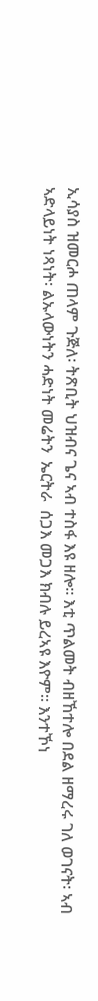ኢሳያስ ዝመርሖ ጠላም ጉጅለ፡ ትጽቢት ህዝብና ጌና ኣብ ተስፋ እዩ ዘሎ። እቲ ጥልመት ብዘኸተሎ በደል ዘማረሩ ገለ ወገናት፡ ኣብ ኣድላይነት ነጻነት፡ ልኡላውነትን ሓድነት መሬትን  ኤርትራ  ሰጋእ መጋእ ክብሉ ይረኣዩ እዮም። እንተኾነ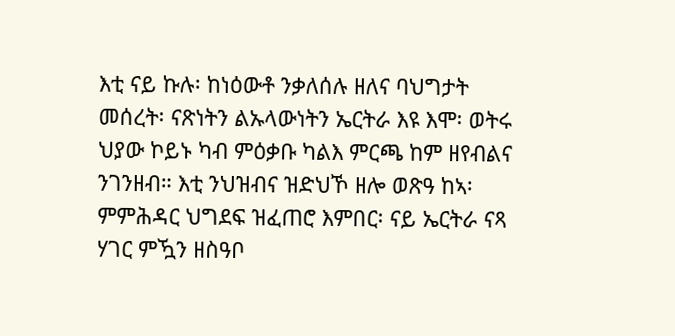እቲ ናይ ኩሉ፡ ከነዕውቶ ንቃለሰሉ ዘለና ባህግታት መሰረት፡ ናጽነትን ልኡላውነትን ኤርትራ እዩ እሞ፡ ወትሩ ህያው ኮይኑ ካብ ምዕቃቡ ካልእ ምርጫ ከም ዘየብልና ንገንዘብ። እቲ ንህዝብና ዝድህኾ ዘሎ ወጽዓ ከኣ፡ ምምሕዳር ህግደፍ ዝፈጠሮ እምበር፡ ናይ ኤርትራ ናጻ ሃገር ምዃን ዘስዓቦ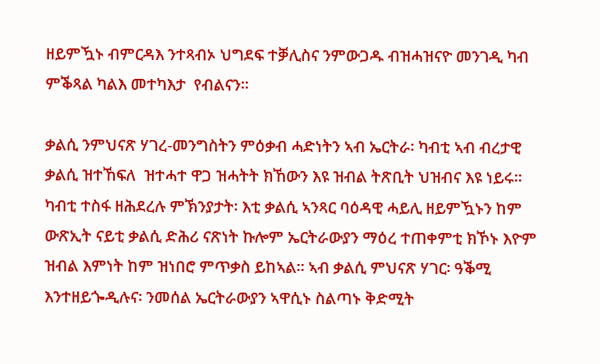ዘይምዃኑ ብምርዳእ ንተጻብኦ ህግደፍ ተቓሊስና ንምውጋዱ ብዝሓዝናዮ መንገዲ ካብ ምቕጻል ካልእ መተካእታ  የብልናን።

ቃልሲ ንምህናጽ ሃገረ-መንግስትን ምዕቃብ ሓድነትን ኣብ ኤርትራ፡ ካብቲ ኣብ ብረታዊ ቃልሲ ዝተኸፍለ  ዝተሓተ ዋጋ ዝሓትት ክኸውን እዩ ዝብል ትጽቢት ህዝብና እዩ ነይሩ።  ካብቲ ተስፋ ዘሕደረሉ ምኽንያታት፡ እቲ ቃልሲ ኣንጻር ባዕዳዊ ሓይሊ ዘይምዃኑን ከም ውጽኢት ናይቲ ቃልሲ ድሕሪ ናጽነት ኩሎም ኤርትራውያን ማዕረ ተጠቀምቲ ክኾኑ እዮም ዝብል እምነት ከም ዝነበሮ ምጥቃስ ይከኣል። ኣብ ቃልሲ ምህናጽ ሃገር፡ ዓቕሚ እንተዘይጐዲሉና፡ ንመሰል ኤርትራውያን ኣዋሲኑ ስልጣኑ ቅድሚት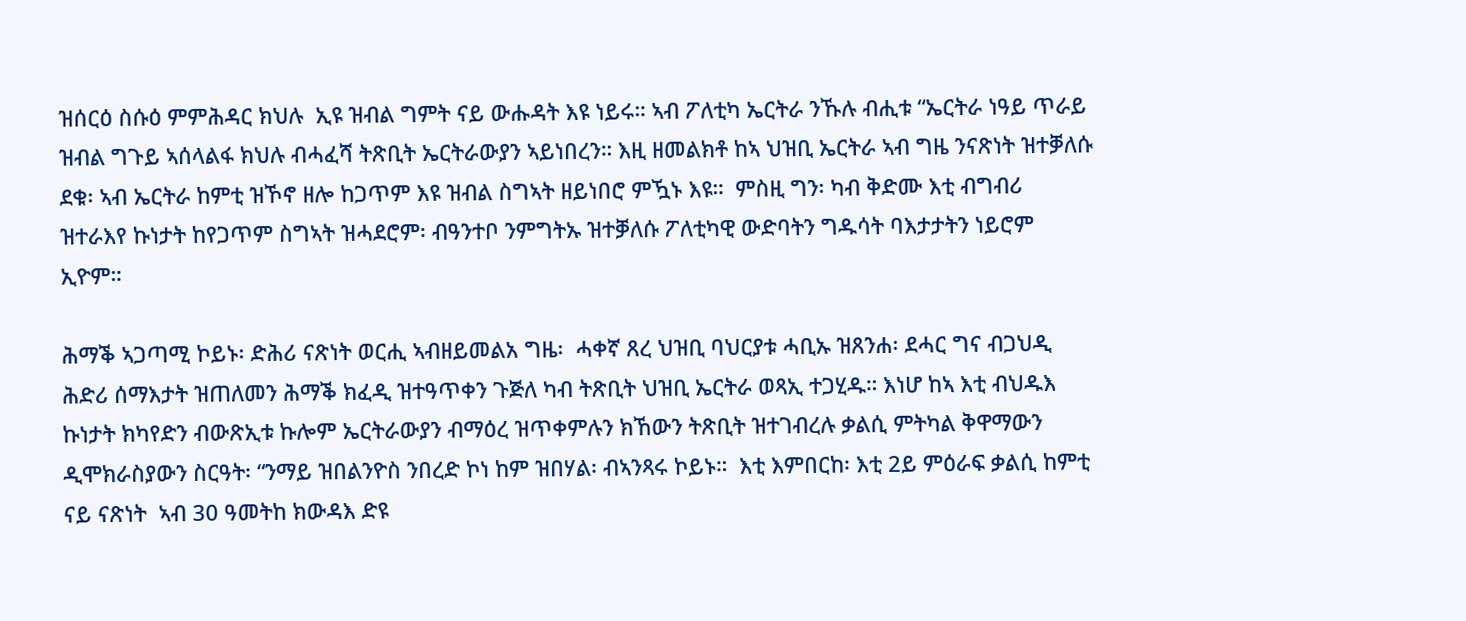ዝሰርዕ ስሱዕ ምምሕዳር ክህሉ  ኢዩ ዝብል ግምት ናይ ውሑዳት እዩ ነይሩ። ኣብ ፖለቲካ ኤርትራ ንኹሉ ብሒቱ “ኤርትራ ነዓይ ጥራይ  ዝብል ግጉይ ኣሰላልፋ ክህሉ ብሓፈሻ ትጽቢት ኤርትራውያን ኣይነበረን። እዚ ዘመልክቶ ከኣ ህዝቢ ኤርትራ ኣብ ግዜ ንናጽነት ዝተቓለሱ ደቁ፡ ኣብ ኤርትራ ከምቲ ዝኾኖ ዘሎ ከጋጥም እዩ ዝብል ስግኣት ዘይነበሮ ምዃኑ እዩ።  ምስዚ ግን፡ ካብ ቅድሙ እቲ ብግብሪ ዝተራእየ ኩነታት ከየጋጥም ስግኣት ዝሓደሮም፡ ብዓንተቦ ንምግትኡ ዝተቓለሱ ፖለቲካዊ ውድባትን ግዱሳት ባእታታትን ነይሮም ኢዮም።

ሕማቕ ኣጋጣሚ ኮይኑ፡ ድሕሪ ናጽነት ወርሒ ኣብዘይመልአ ግዜ፡  ሓቀኛ ጸረ ህዝቢ ባህርያቱ ሓቢኡ ዝጸንሐ፡ ደሓር ግና ብጋህዲ ሕድሪ ሰማእታት ዝጠለመን ሕማቕ ክፈዲ ዝተዓጥቀን ጉጅለ ካብ ትጽቢት ህዝቢ ኤርትራ ወጻኢ ተጋሂዱ። እነሆ ከኣ እቲ ብህዱእ ኩነታት ክካየድን ብውጽኢቱ ኩሎም ኤርትራውያን ብማዕረ ዝጥቀምሉን ክኸውን ትጽቢት ዝተገብረሉ ቃልሲ ምትካል ቅዋማውን ዲሞክራስያውን ስርዓት፡ “ንማይ ዝበልንዮስ ንበረድ ኮነ ከም ዝበሃል፡ ብኣንጻሩ ኮይኑ።  እቲ እምበርከ፡ እቲ 2ይ ምዕራፍ ቃልሲ ከምቲ ናይ ናጽነት  ኣብ 30 ዓመትከ ክውዳእ ድዩ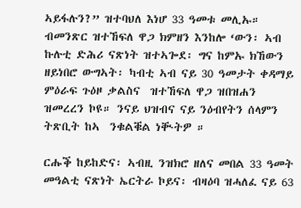ኣይፋሉን?” ዝተባህለ እነሆ 33 ዓመቱ መሊኡ። ብመንጽር ዝተኸፍለ ዋጋ ክምዘን እንከሎ ‘ውን፡ ኣብ ኩሉቲ ድሕሪ ናጽነት ዝተኣጐደ፡ ግና ከምኡ ክኸውን ዘይነበሮ ውግኣት፡ ካብቲ ኣብ ናይ 30 ዓመታት ቀዳማይ ምዕራፍ ጉዕዞ ቃልስና  ዝተኸፍለ ዋጋ ዝበዝሐን ዝመረረን ኮዩ። ንናይ ህዝብና ናይ ንዕብየትን ሰላምን ትጽቢት ከኣ  ንቁልቑል ነቚትዎ ።

ርሑቕ ከይከድና፡ ኣብዚ ንዝክሮ ዘለና መበል 33 ዓመት መዓልቲ ናጽነት ኤርትራ ኮይና፡ ብዛዕባ ዝሓለፈ ናይ 63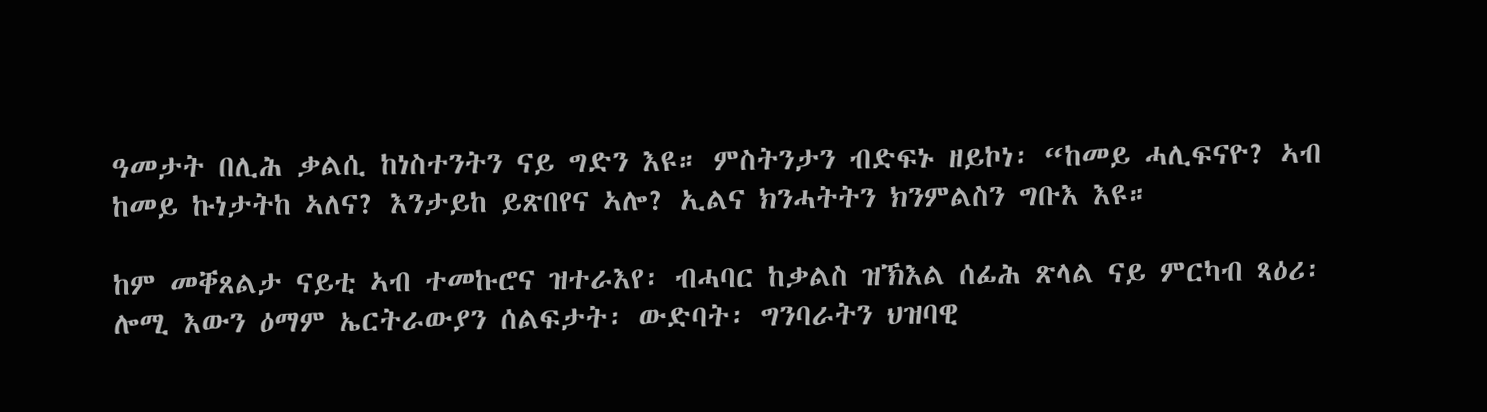ዓመታት በሊሕ ቃልሲ ከነስተንትን ናይ ግድን እዩ። ምስትንታን ብድፍኑ ዘይኮነ፡ “ከመይ ሓሊፍናዮ? ኣብ ከመይ ኩነታትከ ኣለና? እንታይከ ይጽበየና ኣሎ? ኢልና ክንሓትትን ክንምልስን ግቡእ እዩ።

ከም መቐጸልታ ናይቲ ኣብ ተመኩሮና ዝተራእየ፡ ብሓባር ከቃልስ ዝኽእል ሰፊሕ ጽላል ናይ ምርካብ ጻዕሪ፡ ሎሚ እውን ዕማም ኤርትራውያን ሰልፍታት፡ ውድባት፡ ግንባራትን ህዝባዊ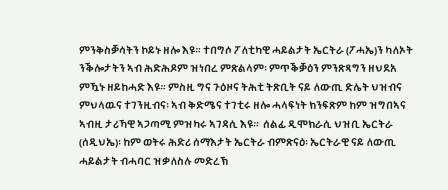ምንቅስቓሳትን ኮይኑ ዘሎ እዩ። ተበግሶ ፖለቲካዊ ሓይልታት ኤርትራ (ፖሓኤ)ን ካለኦት ንቕሎታትን ኣብ ሕድሕዶም ዝነበረ ምጽልላም፡ ምጥቕቓዕን ምንጽጻግን ዘህደአ ምዃኑ ዘይከሓድ እዩ። ምስዚ ግና ጉዕዞና ትሕቲ ትጽቢት ናይ ለውጢ ድሌት ህዝብና ምህላዉና ተገንዚብና፡ ኣብ ቅድሜና ተገቲሩ ዘሎ ሓላፍነት ክንፍጽም ከም ዝግበኣና ኣብዚ ታሪኻዊ ኣጋጣሚ ምዝካሩ ኣገዳሲ እዩ።  ሰልፊ ዲሞክራሲ ህዝቢ ኤርትራ (ሰዲህኤ)፡ ከም ወትሩ ሕድሪ ሰማእታት ኤርትራ ብምጽናዕ፡ ኤርትራዊ ናይ ለውጢ ሓይልታት ብሓባር ዝቃለስሉ መድረኽ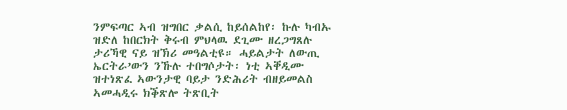ንምፍጣር ኣብ ዝግበር ቃልሲ ከይሰልከየ፡ ኩሉ ካብኡ ዝድለ ከበርክት ቅሩብ ምህላዉ ደጊሙ ዘረጋግጸሉ ታሪኻዊ ናይ ዝኽሪ መዓልቲዩ። ሓይልታት ለውጢ ኤርትራ’ውን ንኹሉ ተበግሶታት፡ ነቲ ኣቐዲሙ ዝተነጽፈ ኣውንታዊ ባይታ ንድሕሪት ብዘይመልስ ኣመሓዲሩ ክቕጽሎ ትጽቢት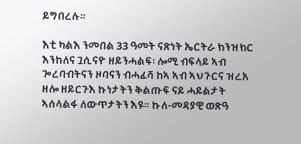ይግበረሉ።

እቲ ካልእ ንመበል 33 ዓመት ናጽነት ኤርትራ ክንዝክር እንከለና ጓሲናዮ ዘይንሓልፍ፡ ሎሚ ብፍላይ ኣብ ጐረባብትናን ዞባናን ብሓፈሻ ከኣ ኣብ ኣህጉርና ዝረአ ዘሎ ዘይርጉእ ኩነታትን ቅልጡፍ ናይ ሓይልታት ኣሰላልፋ ለውጥታትን እዩ። ኩለ-መዳያዊ ወጽዓ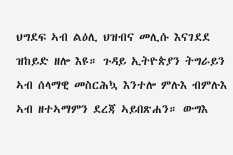ህግደፍ ኣብ ልዕሊ ህዝብና መሊሱ እናገደደ ዝከይድ ዘሎ እዩ። ጉዳይ ኢትዮጵያን ትግራይን ኣብ ሰላማዊ መስርሕኳ እንተሎ ምሉእ ብምሉእ ኣብ ዘተኣማምን ደረጃ ኣይበጽሐን። ውግእ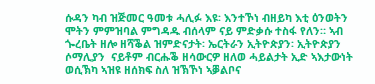ሱዳን ካብ ዝጅመር ዓመቱ ሓሊፉ እዩ፡ እንተኾነ ብዘይካ እቲ ዕንወትን ሞትን ምምዝባል ምግዳዱ ብሰላም ናይ ምድቃሱ ተስፋ የለን። ኣብ ጐረቤት ዘሎ ዘሻቕል ዝምድናታት፡ ኤርትራን ኢትዮጵያን፡ ኢትዮጵያን ሶማሊያን  ናይቶም ብርሑቕ ዘሳውርዎ ዘለወ ሓይልታት ኢድ ኣእታውነት ወሲኽካ ኣዝዩ ዘሰክፍ ስለ ዝኽኾነ ኣቓልቦና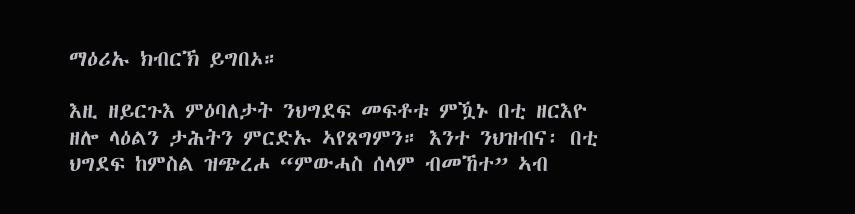ማዕሪኡ ክብርኽ ይግበኦ።

እዚ ዘይርጉእ ምዕባለታት ንህግደፍ መፍቶቱ ምዃኑ በቲ ዘርእዮ ዘሎ ላዕልን ታሕትን ምርድኡ ኣየጸግምን። እንተ ንህዝብና፡ በቲ ህግደፍ ከምስል ዝጭረሖ “ምውሓስ ሰላም ብመኸተ” ኣብ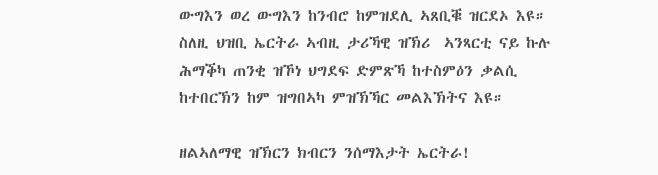ውግእን ወረ ውግእን ከንብሮ ከምዝደሊ ኣጸቢቑ ዝርደኦ እዩ። ስለዚ ህዝቢ ኤርትራ ኣብዚ ታሪኻዊ ዝኽሪ  ኣንጻርቲ ናይ ኩሉ ሕማቕካ ጠንቂ ዝኾነ ህግደፍ ድምጽኻ ከተስምዕን ቃልሲ ከተበርኽን ከም ዝግበኣካ ምዝኽኻር መልእኽትና እዩ።

ዘልኣለማዊ ዝኽርን ክብርን ንሰማእታት ኤርትራ!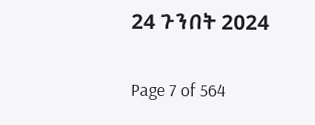24 ጉንበት 2024

Page 7 of 564